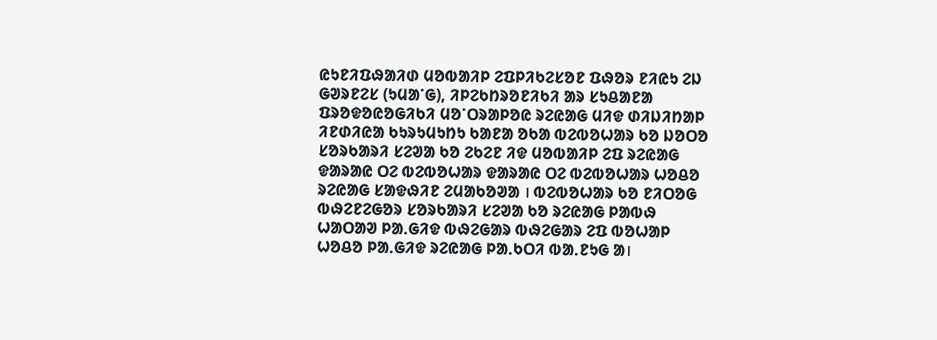ᱭᱩᱱᱤᱯᱷᱟᱤᱰ ᱢᱚᱵᱟᱤᱞ ᱮᱯᱞᱤᱠᱮᱥᱚᱱ ᱯᱷᱚᱨ ᱱᱤᱭᱩ ᱮᱡ ᱜᱣᱨᱱᱮᱥ (ᱩᱢᱟᱸᱜ), ᱤᱞᱮᱠᱴᱨᱚᱱᱤᱠᱤ ᱟᱨ ᱥᱩᱪᱟᱱᱟ ᱯᱨᱚᱫᱚᱭᱚᱜᱤᱠᱤ ᱢᱚᱸᱛᱨᱟᱞᱚᱭ ᱨᱮᱭᱟᱜ ᱢᱤᱫ ᱰᱤᱡᱤᱴᱟᱞ ᱤᱱᱰᱤᱭᱟ ᱠᱩᱨᱩᱢᱩᱴᱩ ᱠᱟᱱᱟ ᱚᱠᱟ ᱵᱮᱵᱚᱦᱟᱨ ᱠᱚ ᱡᱚᱛᱚ ᱥᱚᱨᱠᱟᱨᱤ ᱥᱮᱣᱟ ᱠᱚ ᱮᱠᱮᱱ ᱤᱫ ᱢᱚᱵᱟᱤᱞ ᱮᱯ ᱨᱮᱭᱟᱜ ᱫᱟᱨᱟᱭ ᱛᱮ ᱵᱮᱵᱚᱦᱟᱨ ᱫᱟᱨᱟᱭ ᱛᱮ ᱵᱮᱵᱚᱦᱟᱨ ᱦᱚᱪᱚ ᱨᱮᱭᱟᱜ ᱥᱟᱫᱷᱤᱱ ᱮᱢᱟᱠᱚᱣᱟ । ᱵᱮᱵᱚᱦᱟᱨ ᱠᱚ ᱱᱤᱛᱚᱜ ᱵᱷᱮᱱᱮᱜᱚᱨ ᱥᱚᱨᱠᱟᱨᱤ ᱥᱮᱣᱟ ᱠᱚ ᱨᱮᱭᱟᱜ ᱞᱟᱵᱷ ᱦᱟᱛᱟᱣ ᱞᱟᱹᱜᱤᱫ ᱵᱷᱮᱜᱟᱨ ᱵᱷᱮᱜᱟᱨ ᱮᱯ ᱵᱚᱦᱟᱞ ᱦᱚᱪᱚ ᱞᱟᱹᱜᱤᱫ ᱨᱮᱭᱟᱜ ᱞᱟᱹᱠᱛᱤ ᱵᱟᱹᱱᱩᱜ ᱟ।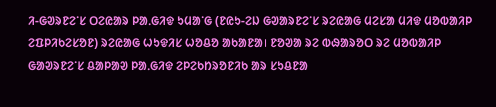ᱤ-ᱜᱣᱨᱱᱮᱸᱥ ᱛᱮᱭᱟᱨ ᱞᱟᱹᱜᱤᱫ ᱩᱢᱟᱸᱜ (ᱱᱭᱩ-ᱮᱡ ᱜᱣᱟᱨᱱᱮᱸᱥ ᱨᱮᱭᱟᱜ ᱢᱮᱥᱟ ᱢᱤᱫ ᱢᱚᱵᱟᱤᱞ ᱮᱯᱞᱤᱠᱮᱥᱚᱱ) ᱨᱮᱭᱟᱜ ᱦᱩᱫᱤᱥ ᱦᱚᱪᱚ ᱟᱠᱟᱱᱟ। ᱱᱚᱣᱟ ᱨᱮ ᱵᱷᱟᱨᱚᱛ ᱨᱮ ᱢᱚᱵᱟᱤᱞ ᱜᱟᱣᱨᱱᱮᱸᱥ ᱪᱟᱞᱟᱣ ᱞᱟᱹᱜᱤᱫ ᱮᱞᱮᱠᱴᱨᱚᱱᱤᱠ ᱟᱨ ᱥᱩᱪᱱᱟ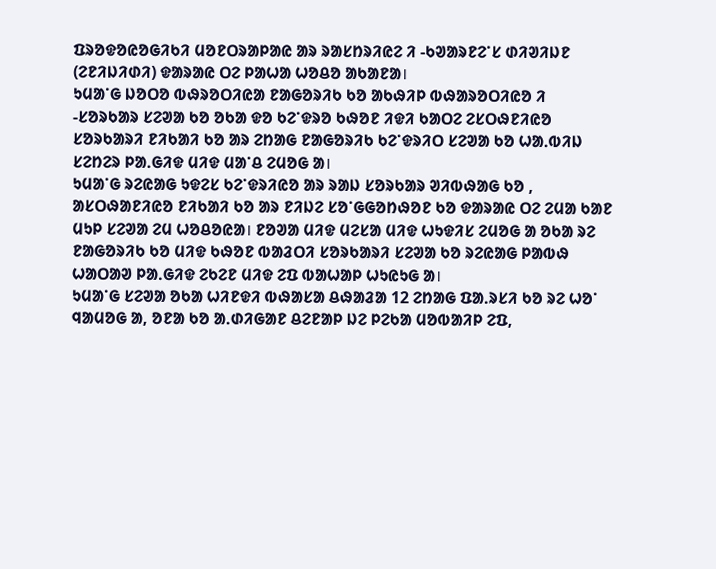ᱯᱨᱚᱫᱚᱭᱚᱜᱤᱠᱤ ᱢᱚᱱᱛᱨᱟᱞᱟᱭ ᱟᱨ ᱨᱟᱥᱴᱨᱤᱭᱮ ᱤ -ᱠᱣᱟᱨᱱᱮᱸᱥ ᱰᱤᱣᱤᱡᱱ (ᱮᱱᱤᱡᱤᱰᱤ) ᱫᱟᱨᱟᱭ ᱛᱮ ᱞᱟᱦᱟ ᱦᱚᱪᱚ ᱟᱠᱟᱱᱟ।
ᱩᱢᱟᱸᱜ ᱡᱚᱛᱚ ᱵᱷᱨᱚᱛᱤᱭᱟ ᱱᱟᱜᱚᱨᱤᱠ ᱠᱚ ᱟᱠᱷᱤᱞ ᱵᱷᱟᱨᱚᱛᱤᱭᱚ ᱤ -ᱥᱚᱨᱠᱟᱨ ᱥᱮᱣᱟ ᱠᱚ ᱚᱠᱟ ᱫᱚ ᱠᱮᱸᱫᱨᱚ ᱠᱷᱚᱱ ᱤᱫᱤ ᱠᱟᱛᱮ ᱮᱥᱛᱷᱱᱤᱭᱚ ᱥᱚᱨᱠᱟᱨᱤ ᱱᱤᱠᱟᱤ ᱠᱚ ᱟᱨ ᱮᱴᱟᱜ ᱱᱟᱜᱚᱨᱤᱠ ᱠᱮᱸᱫᱨᱤᱛ ᱥᱮᱣᱟ ᱠᱚ ᱦᱟᱹᱵᱤᱡ ᱥᱮᱴᱮᱨ ᱞᱟᱹᱜᱤᱫ ᱢᱤᱫ ᱢᱟᱸᱪ ᱮᱢᱚᱜ ᱟ।
ᱩᱢᱟᱸᱜ ᱨᱮᱭᱟᱜ ᱩᱫᱮᱥ ᱠᱮᱸᱫᱨᱤᱭᱚ ᱟᱨ ᱨᱟᱡ ᱥᱚᱨᱠᱟᱨ ᱣᱤᱵᱷᱟᱜ ᱠᱚ , ᱟᱥᱛᱷᱟᱱᱤᱭᱚ ᱱᱤᱠᱟᱤ ᱠᱚ ᱟᱨ ᱱᱤᱡᱮ ᱥᱚᱸᱜᱜᱚᱴᱷᱚᱱ ᱠᱚ ᱫᱟᱨᱟᱭ ᱛᱮ ᱮᱢᱟ ᱠᱟᱱ ᱢᱩᱞ ᱥᱮᱣᱟ ᱮᱢ ᱦᱚᱪᱚᱭᱟ। ᱱᱚᱣᱟ ᱢᱤᱫ ᱢᱮᱥᱟ ᱢᱤᱫ ᱦᱩᱫᱤᱥ ᱮᱢᱚᱜ ᱟ ᱚᱠᱟ ᱨᱮ ᱱᱟᱜᱚᱨᱤᱠ ᱠᱚ ᱢᱤᱫ ᱠᱷᱚᱱ ᱵᱟᱲᱛᱤ ᱥᱚᱨᱠᱟᱨᱤ ᱥᱮᱣᱟ ᱠᱚ ᱨᱮᱭᱟᱜ ᱞᱟᱵᱷ ᱦᱟᱛᱟᱣ ᱞᱟᱹᱜᱤᱫ ᱮᱠᱮᱱ ᱢᱤᱫ ᱮᱯ ᱵᱟᱦᱟᱞ ᱦᱩᱭᱩᱜ ᱟ।
ᱩᱢᱟᱸᱜ ᱥᱮᱣᱟ ᱚᱠᱟ ᱦᱤᱱᱫᱤ ᱵᱷᱟᱥᱟ ᱪᱷᱟᱲᱟ 12 ᱮᱴᱟᱜ ᱯᱟᱹᱨᱥᱤ ᱠᱚ ᱨᱮ ᱦᱚᱸ ᱧᱟᱢᱚᱜ ᱟ, ᱚᱱᱟ ᱠᱚ ᱟᱹᱰᱤᱜᱟᱱ ᱪᱮᱱᱟᱞ ᱡᱮ ᱞᱮᱠᱟ ᱢᱚᱵᱟᱤᱞ ᱮᱯ,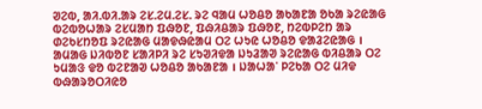ᱣᱮᱵ, ᱟᱤ.ᱵᱤ.ᱟᱨ ᱮᱥ.ᱮᱢ.ᱮᱥ. ᱨᱮ ᱧᱟᱢ ᱦᱚᱪᱚ ᱟᱠᱟᱱᱟ ᱚᱠᱟ ᱨᱮᱭᱟᱜ ᱵᱮᱵᱚᱦᱟᱨ ᱮᱥᱢᱟᱴ ᱯᱷᱚᱱ, ᱯᱷᱤᱪᱟᱨ ᱯᱷᱚᱱ, ᱴᱮᱵᱞᱮᱴ ᱟᱨ ᱰᱮᱠᱥᱴᱚᱯ ᱨᱮᱭᱟᱜ ᱢᱟᱫᱷᱭᱟᱢ ᱛᱮ ᱦᱩᱭ ᱦᱚᱪᱚ ᱫᱟᱲᱮᱭᱟᱜ । ᱟᱢᱟᱜ ᱡᱤᱵᱚᱱ ᱥᱟᱤᱞᱤ ᱨᱮ ᱥᱩᱣᱤᱫᱟ ᱡᱩᱲᱟᱣ ᱨᱮᱭᱟᱜ ᱵᱤᱪᱟᱨ ᱛᱮ ᱩᱢᱟᱝ ᱫᱚ ᱵᱮᱱᱟᱣ ᱦᱚᱪᱚ ᱟᱠᱟᱱᱟ । ᱡᱟᱦᱟᱸ ᱞᱮᱠᱟ ᱛᱮ ᱢᱤᱫ ᱵᱷᱟᱨᱚᱛᱤᱭᱚ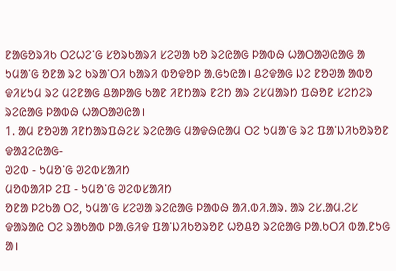ᱱᱟᱜᱚᱨᱤᱠ ᱛᱮᱦᱮᱸᱜ ᱥᱚᱨᱠᱟᱨᱤ ᱥᱮᱣᱟ ᱠᱚ ᱨᱮᱭᱟᱜ ᱞᱟᱵᱷ ᱦᱟᱛᱟᱣᱭᱟᱜ ᱟ ᱩᱢᱟᱸᱜ ᱚᱱᱟ ᱨᱮ ᱠᱨᱟᱸᱛᱤ ᱠᱟᱨᱤ ᱵᱚᱫᱚᱞ ᱟᱹᱜᱩᱭᱟ। ᱪᱮᱫᱟᱜ ᱡᱮ ᱱᱚᱣᱟ ᱟᱵᱚ ᱫᱤᱥᱩᱢ ᱨᱮ ᱢᱮᱱᱟᱜ ᱪᱟᱞᱟᱜ ᱠᱟᱱ ᱤᱱᱴᱟᱨ ᱱᱮᱴ ᱟᱨ ᱮᱥᱢᱟᱨᱴ ᱯᱷᱚᱱ ᱥᱮᱴᱮᱨ ᱨᱮᱭᱟᱜ ᱞᱟᱵᱷ ᱦᱟᱛᱟᱣᱭᱟ।
1. ᱟᱢ ᱱᱚᱣᱟ ᱤᱱᱴᱟᱨᱯᱷᱮᱥ ᱨᱮᱭᱟᱜ ᱢᱟᱫᱷᱭᱟᱢ ᱛᱮ ᱩᱢᱟᱸᱜ ᱨᱮ ᱯᱟᱸᱡᱤᱠᱚᱨᱚᱱ ᱫᱟᱲᱮᱭᱟᱜ-
ᱣᱮᱵ - ᱩᱢᱚᱸᱜ ᱣᱮᱵᱥᱟᱤᱴ
ᱢᱚᱵᱟᱤᱞ ᱮᱯ - ᱩᱢᱚᱸᱜ ᱣᱮᱵᱥᱟᱤᱴ
ᱚᱱᱟ ᱞᱮᱠᱟ ᱛᱮ, ᱩᱢᱟᱸᱜ ᱥᱮᱣᱟ ᱨᱮᱭᱟᱜ ᱞᱟᱵᱷ ᱟᱤ.ᱵᱤ.ᱟᱨ. ᱟᱨ ᱮᱥ.ᱟᱢ.ᱮᱥ ᱫᱟᱨᱟᱭ ᱛᱮ ᱨᱟᱠᱟᱵ ᱞᱟᱹᱜᱤᱫ ᱯᱟᱸᱡᱤᱠᱚᱨᱚᱱ ᱦᱚᱪᱚ ᱨᱮᱭᱟᱜ ᱞᱟᱹᱠᱛᱤ ᱵᱟᱹᱱᱩᱜ ᱟ।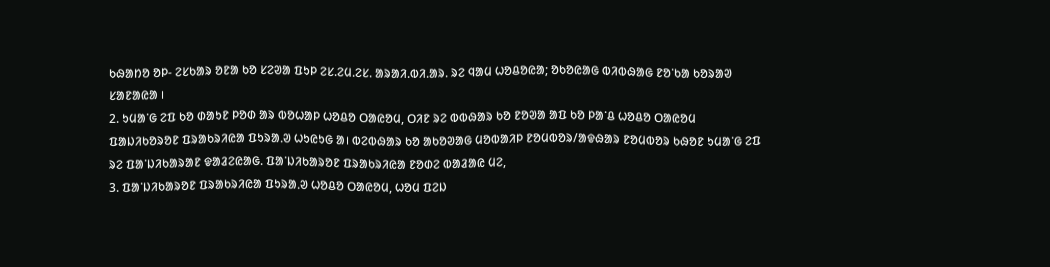ᱠᱷᱟᱴᱚ ᱚᱞ- ᱮᱥᱠᱟᱨ ᱚᱱᱟ ᱠᱚ ᱥᱮᱣᱟ ᱯᱩᱞ ᱮᱥ.ᱮᱢ.ᱮᱥ. ᱟᱨᱟᱤ.ᱵᱤ.ᱟᱨ. ᱨᱮ ᱧᱟᱢ ᱦᱚᱪᱚᱭᱟ; ᱚᱠᱚᱭᱟᱜ ᱵᱤᱵᱷᱟᱜ ᱱᱚᱸᱠᱟ ᱠᱚᱨᱟᱣ ᱥᱟᱱᱟᱭᱟ ।
2. ᱩᱢᱟᱸᱜ ᱮᱯ ᱠᱚ ᱰᱟᱩᱱ ᱞᱚᱰ ᱟᱨ ᱵᱚᱦᱟᱞ ᱦᱚᱪᱚ ᱛᱟᱭᱚᱢ, ᱛᱤᱱ ᱨᱮ ᱵᱵᱷᱟᱨ ᱠᱚ ᱱᱚᱣᱟ ᱟᱯ ᱠᱚ ᱞᱟᱸᱪ ᱦᱚᱪᱚ ᱛᱟᱭᱚᱢ ᱯᱟᱡᱤᱠᱚᱨᱚᱱ ᱯᱨᱟᱠᱨᱤᱭᱟ ᱯᱩᱨᱟᱹᱣ ᱦᱩᱭᱩᱜ ᱟ। ᱵᱮᱵᱷᱟᱨ ᱠᱚ ᱟᱠᱚᱣᱟᱜ ᱢᱚᱵᱟᱤᱞ ᱱᱚᱢᱵᱚᱨ/ᱟᱫᱷᱟᱨ ᱱᱚᱢᱵᱚᱨ ᱠᱷᱚᱱ ᱩᱢᱟᱸᱜ ᱮᱯ ᱨᱮ ᱯᱟᱸᱡᱤᱠᱟᱨᱟᱱ ᱫᱟᱲᱮᱭᱟᱜ. ᱯᱟᱸᱡᱤᱠᱟᱨᱚᱱ ᱯᱨᱟᱠᱨᱤᱭᱟ ᱱᱚᱰᱮ ᱵᱟᱲᱟᱭ ᱢᱮ,
3. ᱯᱟᱸᱡᱤᱠᱟᱨᱚᱱ ᱯᱨᱟᱠᱨᱤᱭᱟ ᱯᱩᱨᱟᱹᱣ ᱦᱚᱪᱚ ᱛᱟᱭᱚᱢ, ᱦᱚᱢ ᱯᱮᱡ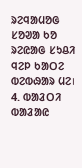ᱨᱮᱧᱟᱢᱚᱜ ᱥᱚᱣᱟ ᱠᱚ ᱨᱮᱭᱟᱜ ᱥᱩᱪᱤ ᱧᱮᱞ ᱠᱟᱛᱮ ᱵᱮᱵᱷᱟᱨ ᱢᱮ।
4. ᱵᱟᱲᱛᱤ ᱵᱟᱲᱟᱭ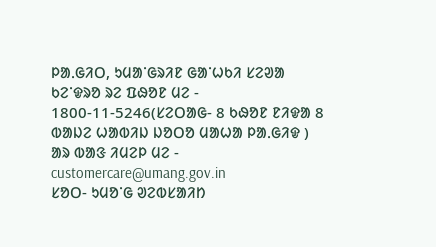ᱞᱟᱹᱜᱤᱛ, ᱩᱢᱟᱸᱜᱨᱤᱱ ᱜᱟᱸᱦᱠᱤ ᱥᱮᱣᱟ ᱠᱮᱸᱫᱨᱚ ᱨᱮ ᱯᱷᱚᱱ ᱢᱮ - 1800-11-5246(ᱥᱮᱛᱟᱜ- 8 ᱠᱷᱚᱱ ᱱᱤᱫᱟ 8 ᱵᱟᱡᱮ ᱦᱟᱵᱤᱡ ᱡᱚᱛᱚ ᱢᱟᱦᱟ ᱞᱟᱹᱜᱤᱫ ) ᱟᱨ ᱵᱟᱝ ᱤᱢᱮᱞ ᱢᱮ - customercare@umang.gov.in
ᱥᱚᱛ- ᱩᱢᱚᱸᱜ ᱣᱮᱵᱥᱟᱤᱴ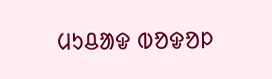ᱢᱩᱪᱟᱫ ᱵᱚᱫᱚᱞ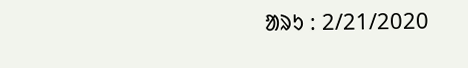ᱟᱨᱩ : 2/21/2020